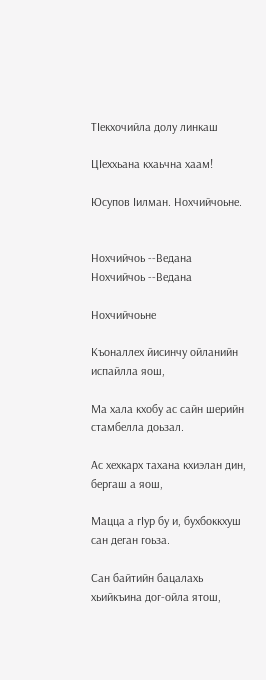ТIекхочийла долу линкаш

ЦIеххьана кхаьчна хаам!

Юсупов Iилман. Нохчийчоьне.


Нохчийчоь --Ведана
Нохчийчоь --Ведана

Нохчийчоьне

Къоналлех йисинчу ойланийн испайлла яош,

Ма хала кхобу ас сайн шерийн стамбелла доьзал.

Ас хехкарх тахана кхиэлан дин, бергаш а яош,

Мацца а гIур бу и, бухбоккхуш сан деган гоьза.

Сан байтийн бацалахь хьийкъина дог-ойла ятош,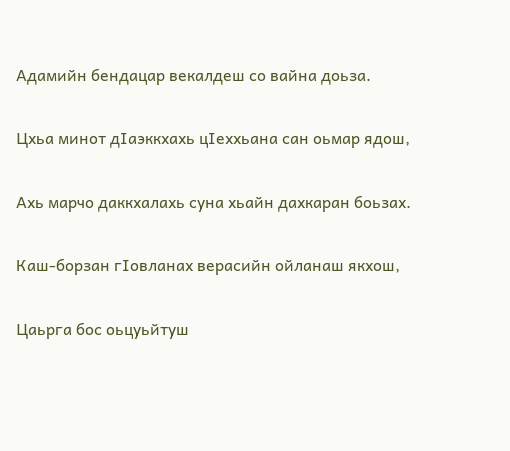Адамийн бендацар векалдеш со вайна доьза.

Цхьа минот дIаэккхахь цIеххьана сан оьмар ядош,

Ахь марчо даккхалахь суна хьайн дахкаран боьзах.

Каш-борзан гIовланах верасийн ойланаш якхош,

Цаьрга бос оьцуьйтуш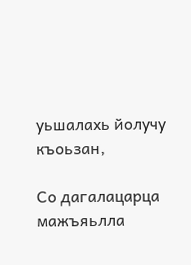уьшалахь йолучу къоьзан,

Со дагалацарца мажъяьлла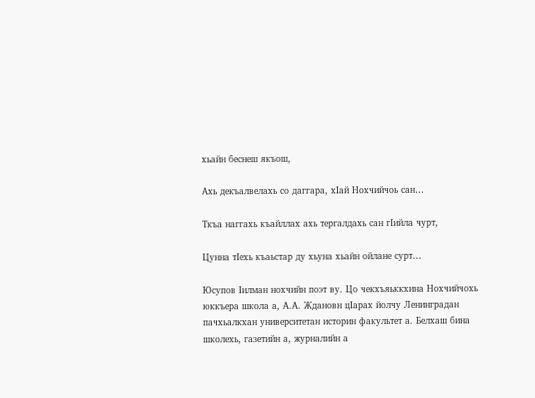хьайн беснеш якъош,

Ахь декъалвелахь со даггара, хIай Нохчийчоь сан…

Ткъа наггахь къайллах ахь тергалдахь сан гIийла чурт,

Цунна тIехь къаьстар ду хьуна хьайн ойлане сурт…

Юсупов Iилман нохчийн поэт ву. Цо чекхъяьккхина Нохчийчохь юккъера школа а, А.А. Ждановн цIарах йолчу Ленинградан пачхьалкхан университетан историн факультет а. Белхаш бина школехь, газетийн а, журналийн а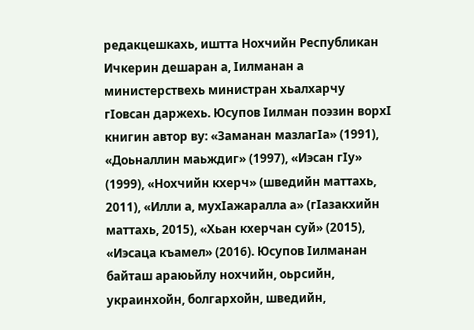редакцешкахь, иштта Нохчийн Республикан Ичкерин дешаран а, Iилманан а министерствехь министран хьалхарчу гIовсан даржехь. Юсупов Iилман поэзин ворхI книгин автор ву: «Заманан мазлагIа» (1991), «Доьналлин маьждиг» (1997), «Иэсан гIу» (1999), «Нохчийн кхерч» (шведийн маттахь, 2011), «Илли а, мухIажаралла а» (гIазакхийн маттахь, 2015), «Хьан кхерчан суй» (2015), «Иэсаца къамел» (2016). Юсупов Iилманан байташ араюьйлу нохчийн, оьрсийн, украинхойн, болгархойн, шведийн,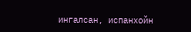ингалсан, испанхойн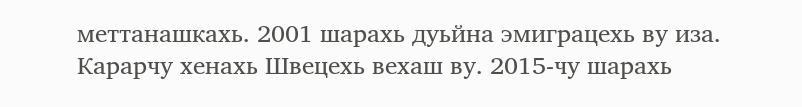меттанашкахь. 2001 шарахь дуьйна эмиграцехь ву иза. Карарчу хенахь Швецехь вехаш ву. 2015-чу шарахь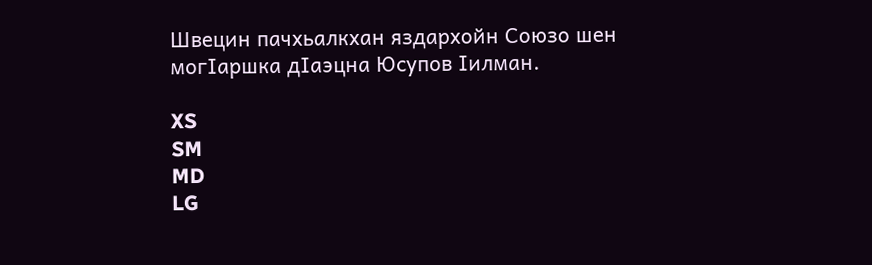Швецин пачхьалкхан яздархойн Союзо шен могIаршка дIаэцна Юсупов Iилман.

XS
SM
MD
LG